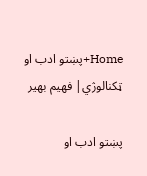Home+پښتو ادب او ټکنالوژي| فهیم بهیر

پښتو ادب او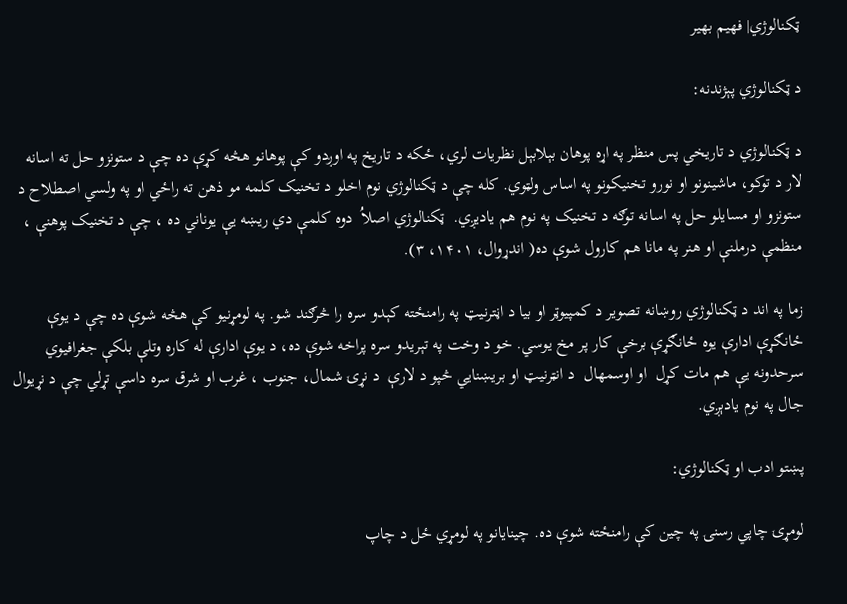ټکنالوژي| فهیم بهیر

د ټکنالوژي پېژندنه:

د ټکنالوژي د تاریخي پس منظر په اړه پوهان بېلابېل نظریات لري، ځکه د تاریخ په اوږدو کې پوهانو هڅه کړې ده چې د ستونزو حل ته اسانه لار د توکو، ماشینونو او نورو تخنیکونو په اساس ولټوي. کله چې د ټکنالوژي نوم اخلو د تخنیک کلمه مو ذهن ته راځي او په ولسي اصطلاح د ستونزو او مسایلو حل په اسانه توګه د تخنیک په نوم هم یادیږي.  ټکنالوژي اصلاُ  دوه کلمې دي ریښه یې یوناني ده ، چې د تخنیک پوهنې ، منظمې درملنې او هنر په مانا هم کارول شوې ده( اندړوال، ۱۴۰۱، ۳).

زما په اند د ټکنالوژي روښانه تصویر د کمپیوټر او بیا د اڼترنیټ په رامنځته کېدو سره را څرګند شو. په لومړنیو کې هڅه شوې ده چې د یوې ځانګړې ادارې یوه ځانګړې برخې کار پر مخ یوسي. خو د وخت په تېریدو سره پراخه شوې ده، د یوې ادارې له کاره وتلې بلکې جغرافیوي سرحدونه یې هم مات کړل  او اوسمهال  د انټرنیټ او بریښنايي څپو د لارې  د نړۍ شمال، جنوب ، غرب او شرق سره داسې تړلي چې د نړیوال جال په نوم یادېږي.

پښتو ادب او ټکنالوژي:

لومړۍ چاپي رسنۍ په چین کې رامنځته شوې ده. چینایانو په لومړي ځل د چاپ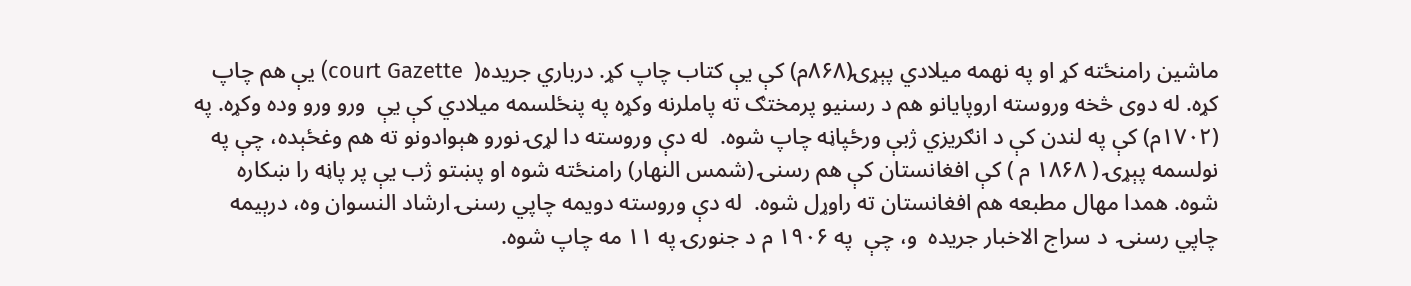ماشین رامنځته کړ او په نهمه میلادي پېړۍ(۸۶۸م) کې یې کتاب چاپ کړ. درباري جریده(  court Gazette) یې هم چاپ کړه. له دوی څخه وروسته اروپایانو هم د رسنیو پرمختګ ته پاملرنه وکړه په پنځلسمه میلادي کې یې  ورو ورو وده وکړه. په (۱۷۰۲م) کې په لندن کې د انګریزي ژبې ورځپاڼه چاپ شوه.  له دې وروسته دا لړۍ نورو هېوادونو ته هم وغځېده، چې په نولسمه پېړۍ ( ۱۸۶۸ م ) کې افغانستان کې هم رسنۍ (شمس النهار) رامنځته شوه او پښتو ژب یې پر پاڼه را ښکاره شوه. همدا مهال مطبعه هم افغانستان ته راوړل شوه.  له دې وروسته دویمه چاپي رسنۍ ارشاد النسوان وه، درېیمه چاپي رسنۍ  د سراج الاخبار جریده  و، چې  په ۱۹۰۶ م د جنورۍ په ۱۱ مه چاپ شوه.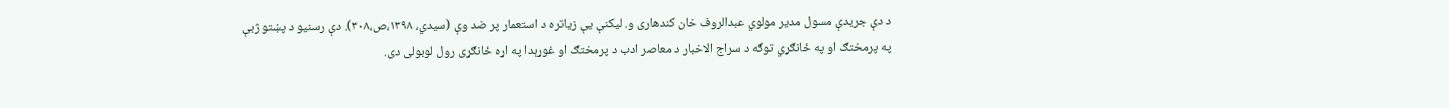د دې جریدې مسول مدیر مولوي عبدالروف خان کندهاری و. لیکنې یې زیاتره د استعمار پر ضد وې (سیدي، ۱۳۹۸،ص،۳۰۸). دې رسنیو د پښتو ژبې په پرمختګ او په ځانګړي توګه د سراج الاخبار د معاصر ادب د پرمختګ او غوړېدا په اړه ځانګړی رول لوبولی دی.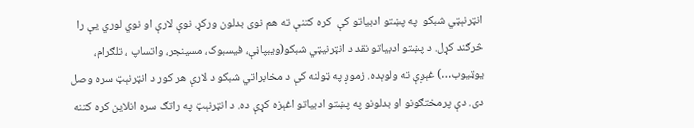انټرنېټي شبکو  په پښتو ادبیاتو کې  کره کتنې ته هم نوی بدلون ورکړ. نوې لارې او نوي لوري یې را څرګند کړل. د پښتو ادبیاتو نقد د انټرنیټي شبکو(ویبپاڼې، فیسبوک، مسینجر، واتساپ ، تلګرام، یوټیوب…) غېږې ته ولوېده. زموږ په ټولنه کې د مخابراتي شبکو د لارې هر کور د انټرنېټ سره وصل دی. دې پرمختګونو او بدلونو په پښتو ادبیاتو اغېزه کړې ده. د انټرنېټ په راتګ سره انلاین کره کتنه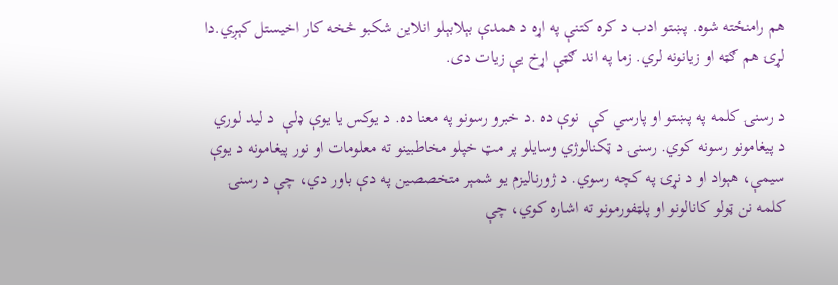هم رامنځته شوه. پښتو ادب د کره کتنې په اړه د همدې بېلابېلو انلاین شکبو څخه کار اخیستل کېږي.دا لړۍ هم ګټه او زیانونه لري. زما په اند ګټې اړخ یې زیات دی.

د رسنۍ کلمه په پښتو او پارسي کې  نوې ده .د خبرو رسونو په معنا ده. د یوکس یا یوې ډلې  د لید لوري د پیغامونو رسونه کوي. رسنۍ د ټکنالوژي وسایلو پر مټ خپلو مخاطبینو ته معلومات او نور پیغامونه د یوې سیمې، هېواد او د نړۍ په کچه رسوي. د ژورنالیزم یو شمېر متخصصین په دې باور دي، چې د رسنۍ کلمه نن ټولو کانالونو او پلټفورمونو ته اشاره کوي، چې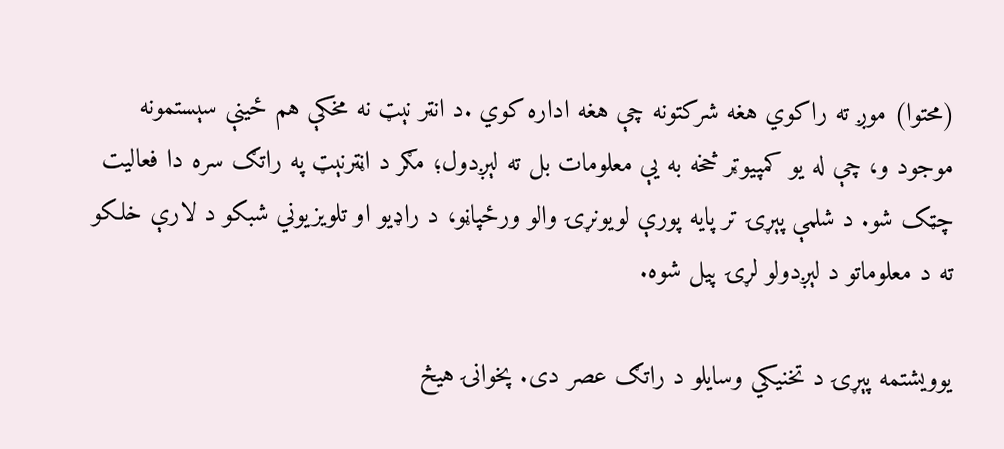(محتوا) موږ ته راکوي هغه شرکتونه چې هغه اداره کوي .د انټر نېټ نه مخکې هم ځینې سېستمونه موجود و، چې له یو کمپیوټر څخه به یې معلومات بل ته لېږدول؛ مګر د اڼټرنېټ په راتګ سره دا فعالیت چټک شو. د شلمې پېړۍ تر پایه پورې لویونړۍ والو ورځپاڼو، د راډیو او تلویزیوني شبکو د لارې خلکو ته د معلوماتو د لېږدولو لړۍ پیل شوه.

یوویشتمه پېړۍ د تخنیکي وسایلو د راتګ عصر دی. پخوانۍ هيڅ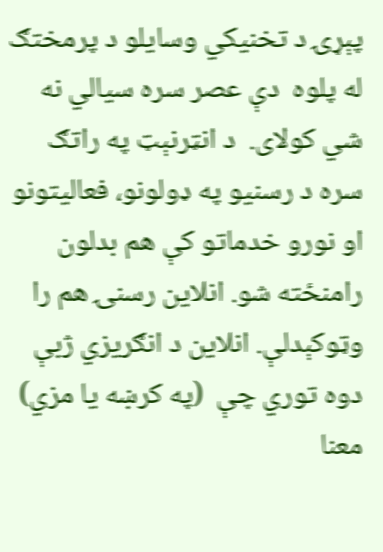پېړۍ د تخنیکي وسایلو د پرمختګ له پلوه  دې عصر سره سیالي نه شي کولای.  د انټرنېټ په راتګ سره د رسنیو په ډولونو، فعالیتونو او نورو خدماتو کې هم بدلون رامنځته شو. انلاین رسنۍ هم را وټوکېدلې. انلاین د انګریزي ژبې دوه توري چې  (په کرښه یا مزي) معنا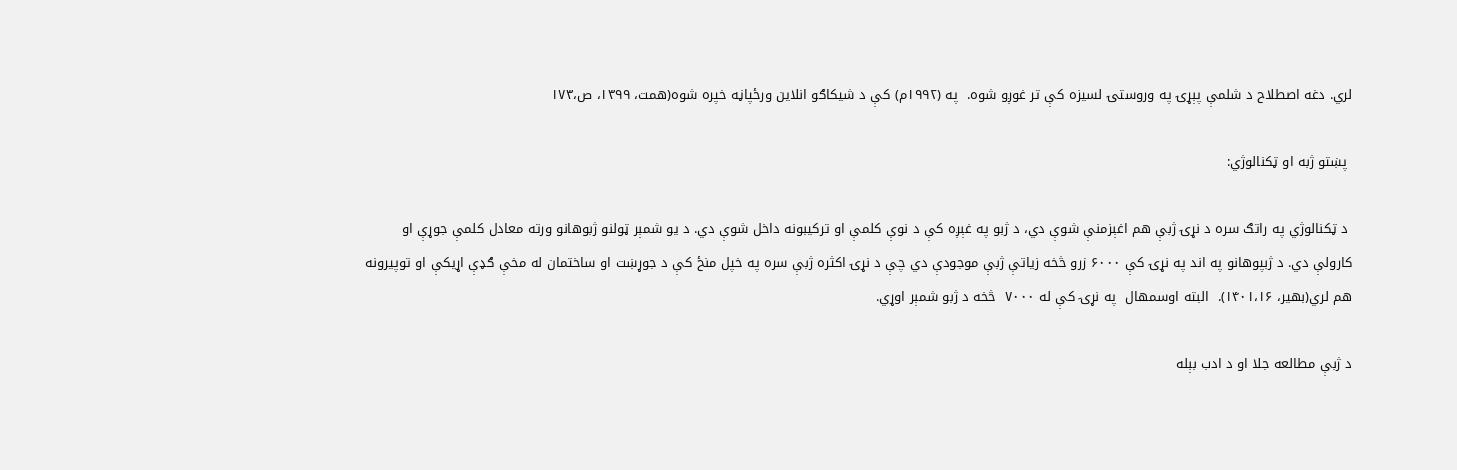لري. دغه اصطلاح د شلمې پېړۍ په وروستۍ لسیزه کې تر غوږو شوه.  په (۱۹۹۲م) کې د شیکاګو انلاین ورځپاڼه خپره شوه(همت، ۱۳۹۹، ص،۱۷۳

 پښتو ژبه او ټکنالوژي:

 د ټکنالوژي په راتګ سره د نړۍ ژبې هم اغېزمنې شوې دي، د ژبو په غېږه کې د نوې کلمې او ترکیبونه داخل شوې دي. د یو شمېر ټولنو ژبوهانو ورته معادل کلمې جوړې او کارولې دي. د ژبپوهانو په اند په نړۍ کې ۶۰۰۰ زرو څخه زیاتې ژبې موجودې دي چې د نړۍ اکثره ژبې سره په خپل منځ کې د جوړښت او ساختمان له مخې ګډې اړیکې او توپیرونه هم لري(بهیر، ۱۴۰۱،۱۶).  البته اوسمهال  په نړۍ کې له ۷۰۰۰  څخه د ژبو شمېر اوړي.

د ژبې مطالعه جلا او د ادب بېله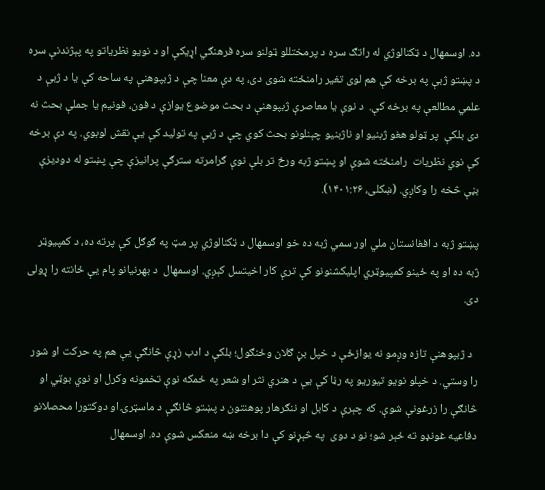ده. اوسمهال د ټکنالوژي له راتګ سره د پرمختللو ټولنو سره فرهنګي اړیکې او د نویو نظریاتو په پېژندنې سره د پښتو ژبې په برخه کې هم لوی تغیر رامنځته شوی دی، په دې معنا چې د ژبپوهنې په ساحه کې یا د ژبې د علمي مطالعې په برخه کې.  د نوې یا معاصرې ژبپوهنې د بحث موضوع یوازې د فون، فونیم یا جملې بحث نه دی بلکې  پر ټولو هغو ژبنیو او ناژبنیو چېنلونو بحث کوي چې د ژبې په تولید کې یې نقش لوبوي. په دې برخه کې نوي نظریات  رامنځته شوې او پښتو ژبه ورځ تر بلې نوې ګرامرته سترګې پرانیزې چې پښتو له دودیزې بڼې څخه را وکاږي. (ښکلی، ۱۴۰۱:۲۶).

پښتو ژبه د افغانستان ملي اور سمي ژبه ده خو اوسمهال د ټکنالوژي پر مټ په ګوګل کې پرته ده، د کمپیوټر ژبه ده او په ځینو کمپیوټري اپلیکشنونو کې ترې کار اخیتسل کېږي. اوسمهال  د بهرنیانو پام یې ځانته را ړولی دی.

  د ژبپوهنې تازه وږمو نه یوازځې د خپل بڼ ګلان وځنګول؛ بلکې د ادب زړې څانګې یې هم په حرکت او شور را وستي. د خپلو نویو تیوریو په رڼا کې یې د هنري نثر او شعر په ځمکه نوې تخمونه وکرل او نوي بوټي او څانګې را زرغونې شوې. که چېرې د کابل او ننګرهار پوهنتون د پښتو څانګې د ماسټرۍ او دوکتورا محصلانو دفاعیه غونډو ته ځېر شو؛ نو د دوی  په څېړنو کې دا برخه ښه منعکس شوې ده. اوسمهال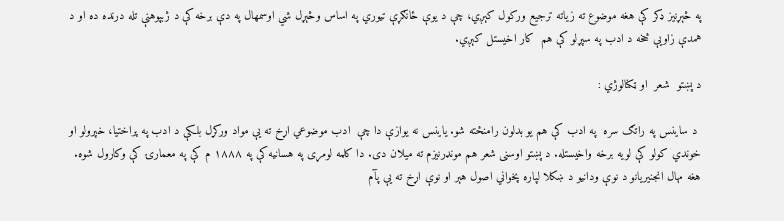په څېړنیز ډکر کې هغه موضوع ته زیاته ترجیع ورکول کېږي، چې د یوې ځانګړې تیوري په اساس وڅېړل شي اوسمهال په دې برخه کې د ژبپوهنې تله درنده ده او د همدې زاویې څخه د ادب په سپړلو کې هم  کار اخیستل کېږي.

د پښتو  شعر  او ټکنالوژي :

 د ساینس په راتګ سره  په ادب کې هم یو بدلون رامنځته شو. یاینس نه یوازې دا چې  ادب موضوعي اړخ ته یې مواد ورکړل بلکې د ادب په پراختیا، خپرولو او خوندي کولو کې لویه برخه واخیستله. د پښتو اوسنی شعر هم مونډرنیزم ته میلان دی. دا کلمه لومړی په هسانیه کې په ۱۸۸۸ م کې په معمارۍ کې وکارول شوه. هغه مهال انجنیريانو د نوې ودانیو د ښکلا لپاره پخواني اصول هېر او نوې اړخ ته یې پآم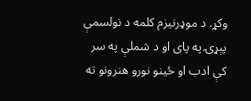وکړ. د موډرنیزم کلمه د نولسمې پېړۍ په پای او د شملې په سر کې ادب او ځینو نورو هنرونو ته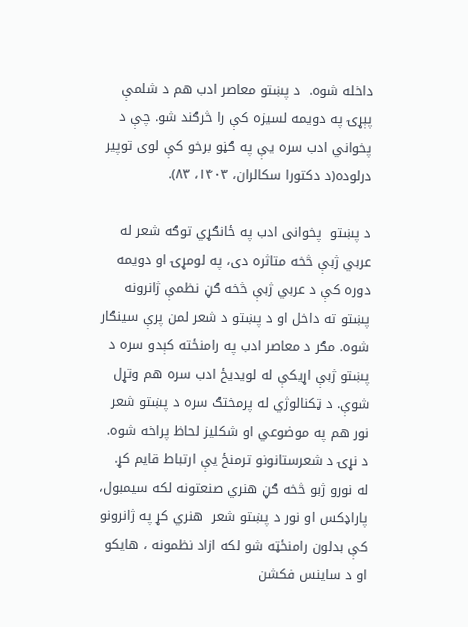داخله شوه.  د پښتو معاصر ادب هم د شلمې پېړۍ په دویمه لسیزه کې را څرګند شو. چې د پخواني ادب سره یې په ګڼو برخو کې لوی توپیر درلوده(د دکتورا سکالران، ۱۴۰۳، ۸۳).

د پښتو  پخوانی ادب په ځانګړي توګه شعر له عربي ژبې څخه متاثره دی، په لومړۍ او دویمه دوره کې د عربي ژبې څخه ګڼ نظمې ژانرونه پښتو ته داخل او د پښتو د شعر لمن پرې سینګار شوه. مګر د معاصر ادب په رامنځته کېدو سره د پښتو ژبې اړیکې له لویدیځ ادب سره هم وتړل شوې. د ټکنالوژي له پرمختګ سره د پښتو شعر نور هم په موضوعي او شکلیز لحاظ پراخه شوه. د نړۍ د شعرستانونو ترمنځ یې ارتباط قایم کړ. له نورو ژبو څخه ګڼ هنري صنعتونه لکه سیمبول، پاراډکس او نور د پښتو شعر  هنري کړ په ژانرونو کې بدلون رامنځټه شو لکه ازاد نظمونه ، هایکو او د ساینس فکشن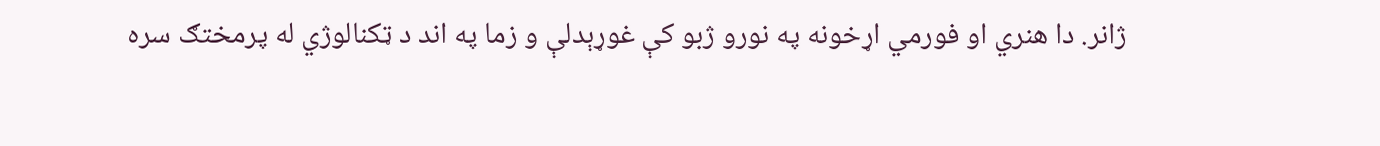ژانر. دا هنري او فورمي اړخونه په نورو ژبو کې غوړېدلې و زما په اند د ټکنالوژي له پرمختګ سره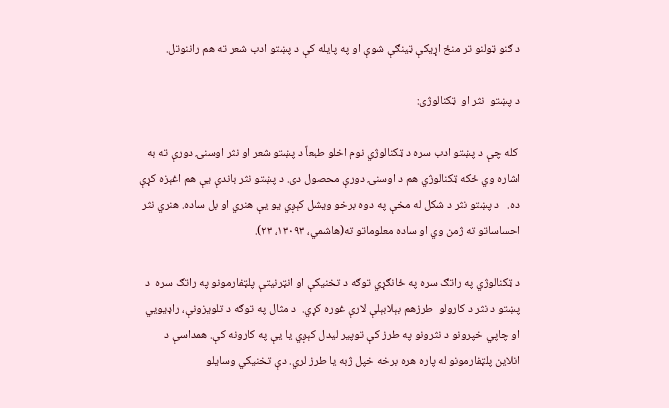د ګنو ټولنو تر منځ اړیکې ټینګې شوې او په پایله کې د پښتو ادب شعر ته هم راننوتل.

د پښتو  نثر او  ټکنالوژی:

 کله چې د پښتو ادب سره د ټکنالوژي نوم اخلو طبعاً د پښتو شعر او نثر اوسنۍ دورې ته به اشاره وي ځکه ټکنالوژي هم د اوسنۍ دورې محصول دی. د پښتو نثر باندې یې هم اغېزه کړې ده.   د پښتو نثر د شکل له مخې په دوه برخو ویشل کېږي یو یې هنري او بل ساده. هنري نثر احساساتو ته ژمن وي او ساده معلوماتو ته(هاشمي، ۱۳۰۹۳، ۲۳).

د ټکنالوژي په راتګ سره په ځانګړي توګه د تخنیکې او انټرنیتې پلټفارمونو په راتګ سره  د پښتو د نثر د کارولو  طرزهم بېلابېلې لارې غوره کړي.  د مثال په توګه د تلویزونې، راډیویي او چاپي خپرونو د نثرونو په طرز کې توپیر لیدل کېږي یا یې په کارونه کې. همداسې د انلاین پلټفارمونو له پاره هره برخه خپل ژبه یا طرز لري. دې تخنیکي وسایلو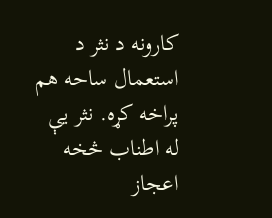کارونه د نثر د استعمال ساحه هم پراخه کړه. نثر یې  له اطناب څخه اعجاز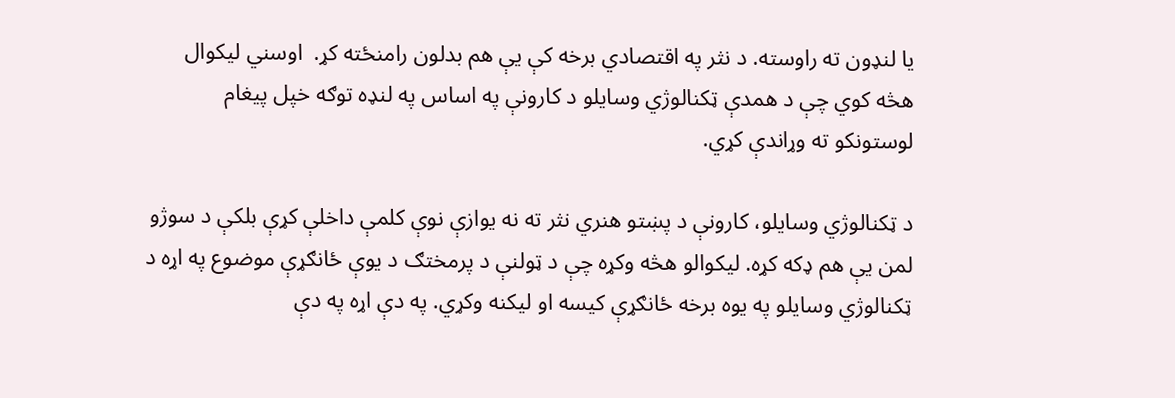یا لنډون ته راوسته. د نثر په اقتصادي برخه کې یې هم بدلون رامنځته کړ.  اوسني لیکوال هڅه کوي چې د همدې ټکنالوژي وسایلو د کارونې په اساس په لنډه توګه خپل پیغام لوستونکو ته وړاندې کړي.

د ټکنالوژي وسایلو، کارونې د پښتو هنري نثر ته نه یوازې نوې کلمې داخلې کړې بلکې د سوژو لمن یې هم ډکه کړه. لیکوالو هڅه وکړه چې د ټولنې د پرمختګ د یوې ځانګړې موضوع په اړه د ټکنالوژي وسایلو په یوه برخه ځانګړې کیسه او لیکنه وکړي. په دې اړه په دې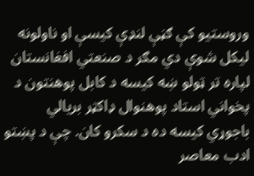وروستیو کې ګڼې لنډې کیسې او ناولونه لیکل شوې دي مګر د صنعتي افغانستان لپاره تر ټولو ښه کیسه د کابل پوهنتون د پخواني استاد پوهنوال ډاکټر بریالي باجوړي کیسه ده د سکرو کان. چې د پښتو ادب معاصر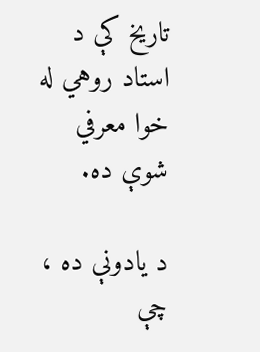تاریخ کې د استاد روهي له خوا معرفي شوې ده.

د یادونې ده ، چې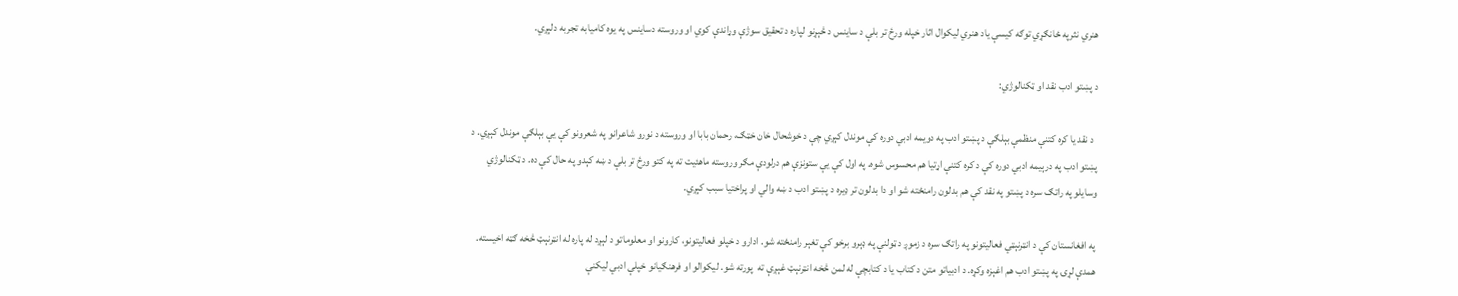هنري نثرپه ځانګړي توګه کیسې یاد هنري لیکوال اثار خپله ورځ تر بلې د ساینس د څېړنو لپاره د تحقیق سوژې وړاندې کوي او وروسته دساینس په یوه کامیابه تجربه دلېږي.

د پښتو ادب نقد او ټکنالوژي:

  د نقد یا کره کتنې منظمې بېلګې د پښتو ادب په دویمه ادبي دوره کې موندل کېږي چې د خوشحال خان خټګ، رحمان بابا او وروسته د نورو شاعرانو په شعرونو کې یې بېلګې موندل کېږي. د پښتو ادب په درېیمه ادبي دوره کې د کره کتنې اړتیا هم محسوس شوه. په اول کې یې ستونزې هم درلودې مګر وروسته ماهئیت ته په کتو ورځ تر بلې د ښه کېدو په حال کې ده. د ټکنالوژي وسایلو په راتګ سره د پښتو په نقد کې هم بدلون رامنځته شو او دا بدلون تر ډیره د پښتو ادب د ښه والي او پراختیا سبب کېږي.

په افغانستان کې د انټرنېټي فعالیتونو په راتګ سره د زموږ د ټولنې په ډېرو برخو کې تغېر رامنځته شو. ادارو د خپلو فعالیتونو، کارونو او معلوماتو د لېږد له پاره له انټرنېټ څخه ګټه اخیسته. همدې لړۍ په پښتو ادب هم اغېزه وکړه. د ادبیاتو متن د کتاب یا د کتابچې له لمن څخه انټرنېټ غېږې ته  پورته شو. لیکوالو او فرهنګیانو خپلې ادبي لیکنې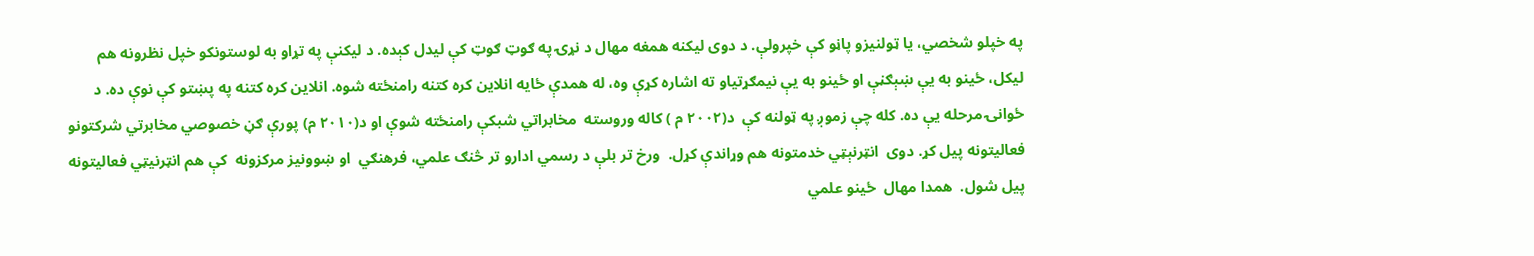په خپلو شخصي، یا ټولنیزو پاڼو کې خپرولې. د دوی لیکنه همغه مهال د نړۍ په ګوټ ګوټ کې لیدل کېده. د لیکنې په تړاو به لوستونکو خپل نظرونه هم لیکل، ځینو به یې ښېګڼې او ځینو به یې نیمګړتیاو ته اشاره کړې وه، له همدې ځایه انلاین کره کتنه رامنځته شوه. انلاین کره کتنه په پښتو کې نوې ده. د ځوانۍ مرحله یې ده. کله چې زموږ په ټولنه کې  د(۲۰۰۲ م ) کاله وروسته  مخابراتي شبکې رامنځته شوې او د(۲۰۱۰ م) پورې ګڼ خصوصي مخابرتي شرکتونو فعالیتونه پیل کړ. دوی  انټرنېټي خدمتونه هم وړاندې کړل.  ورخ تر بلې د رسمي ادارو تر څنګ علمي، فرهنګي  او ښوونیز مرکزونه  کې هم انټرنیټي فعالیتونه پیل شول.  همدا مهال  ځینو علمي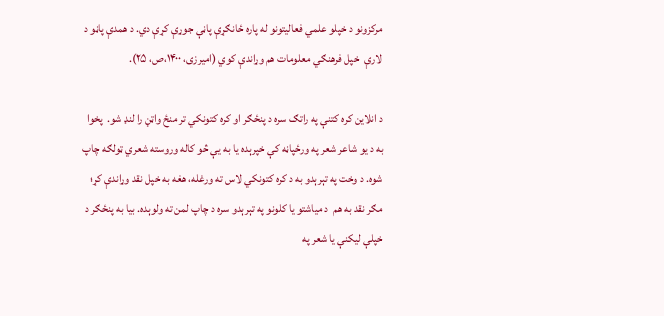مرکزونو د خپلو علمي فعالیتونو له پاره ځانګړې پاڼې جوړې کړې دي. د همدې پاڼو د لارې  خپل فرهنګي معلومات هم وړاندې کوي (امیرزی، ۱۴۰۰،ص، ۲۵).

د انلاین کره کتنې په راتګ سره د پنځګر او کره کتونکي تر منځ واټڼ را لنډ شو.  پخوا به د یو شاعر شعر په ورځپاڼه کې خپرېده یا به یې څو کاله وروسته شعري ټولګه چاپ شوه. د وخت په تېرېدو به د کره کتونکي لاس ته ورغله، هغه به خپل نقد وړاندې کړ؛ مګر نقد به هم  د میاشتو یا کلونو په تېرېدو سره د چاپ لمن ته ولوېده. بیا به پنځګر د خپلې لیکنې یا شعر په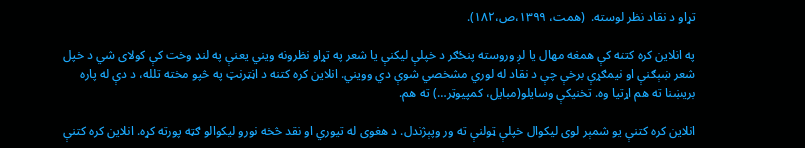تړاو د نقاد نظر لوسته.  (همت، ۱۳۹۹،ص،۱۸۲).

په انلاین کره کتنه کې همغه مهال یا لږ وروسته پنځګر د خپلې لیکنې یا شعر په تړاو نظرونه ویني یعنې په لنډ وخت کې کولای شي د خپل شعر ښېګنې او نیمګړې برخې چې د نقاد له لوري مشخصي شوې دي وویني. انلاین کره کتنه د اڼټرنټ په څپو مخته تلله، د دې له پاره بریښنا ته هم اړتیا وه. تخنیکې وسایلو(مبایل، کمپیوټر…) ته هم.

انلاین کره کتنې یو شمېر لوی لیکوال خپلې ټولنې ته ور وپېژندل. د هغوی له تیوري او نقد څخه نورو لیکوالو ګټه پورته کړه. انلاین کره کتنې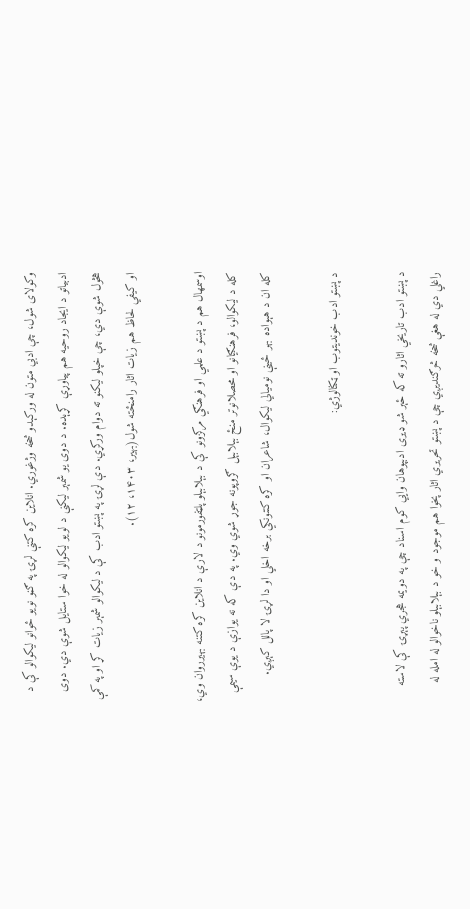وکولای شول، چې ادبي متون له ورکېدو څخه وژغوري. انلاین کره کتنې لړۍ په ګڼو نویو ځوانو لیکوالو کې د ادبیاتو د ایجاد روحیه هم پیاوړې کړېده. د دوی یو شمېر لیکنې د لویو لیکوالو له خوا ستایل شوې دي. دوی هڅول شوې دي، چې خپلو لیکنو ته دوام ورکړي. دې لړۍ په پښتو ادب کې د لیکوالو شمېر زیات کړ او په کمې  او کیفي لحاظ هم زیات اثار رامنځته شول(بهیر، ۱۴۰۳، ۱۲).

اوسمهال هم د پښتو د علمي او فرهنګي مرکزونو کې د بېلابېلو پلټفورمونو د لارې د انلاین کره کتنه بهیرروان وي، کله د لیکوالو، فرهنګیانو او محصلانوتر منځ بېلابېل ګروپونه جوړ شوي وي. په دې که نه یوازې د یوې سیمې کله ان د هېواده بهر ځينې نومیالي لیکوال، شاعران او کره کتنونکي برخه اخلي او دا لړۍ لا پالل کېږي.

د پښتو ادب خوندیتوب او ټکنالوژي:

د پښتو ادب تاریخي اثارو ته که ځېر شو ډیری ادبپوهان وايي کوم اسناد چې په دویمه هجري پېړۍ کې لاسته راغلي دي له هغې څخه څرګندیږي چې د پښتو تحریري اثار پخوا هم موجود و خو د بېلابېلو ناخوالو له امله له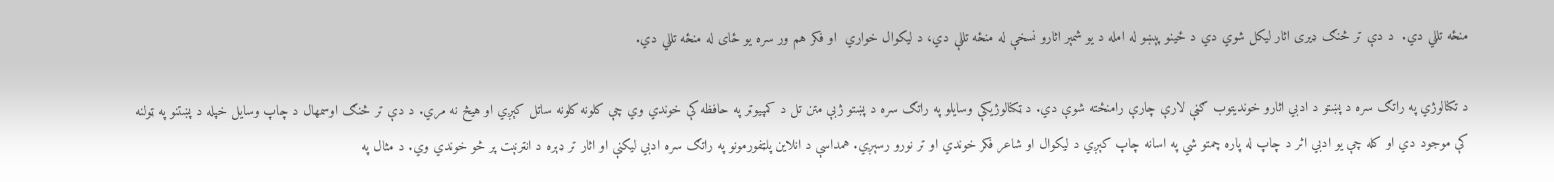منځه تللي دي.  د دې تر څنګ ډیری اثار لیکل شوي دي د ځینو پېښو له امله د یو شمېر اثارو نسخې له منځه تللې دي، د لیکوال خواري  او فکر هم ور سره یو ځای له منځه تللي دي.

د تکنالوژي په راتګ سره د پښتو د ادبي اثارو خوندیتوب ګڼې لارې چارې رامنځته شوې دي. د ټکنالوژیکې وسایلو په راتګ سره د پښتو ژبې متن تل د کمپیوټر په حافظه کې خوندي وي چې کلونه کلونه ساتل کېږي او هیڅ نه مري. د دې تر څنګ اوسمهال د چاپ وسایل خپله د پښتنو په ټولنه کې موجود دي او کله چې یو ادبي اثر د چاپ له پاره چمتو شي په اسانه چاپ کېږي د لیکوال او شاعر فکر خوندي او تر نورو رسېږي. همداسې د انلاین پلټفورمونو په راتګ سره ادبي لیکنې او اثار تر ډېره د انټرنېت پر څو خوندي وي. د مثال په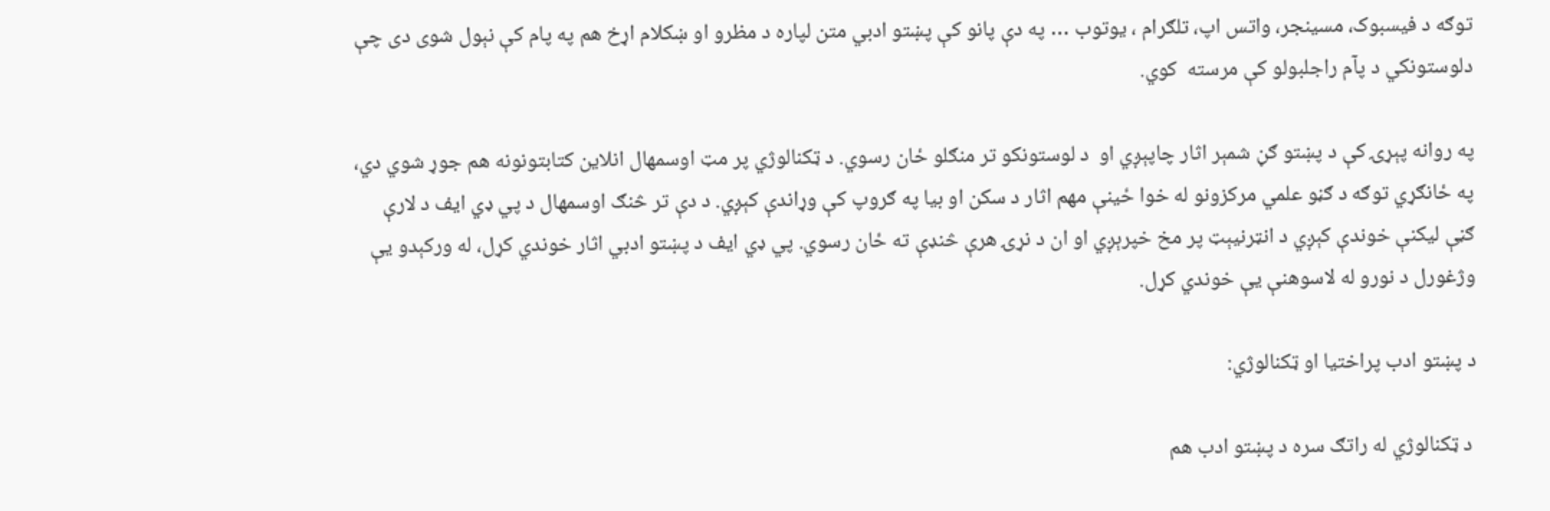توګه د فیسبوک، مسینجر، واتس اپ، تلګرام ، یوتوب … په دې پانو کې پښتو ادبي متن لپاره د مظرو او ښکلام اړخ هم په پام کې نېول شوی دی چې دلوستونکي د پآم راجلبولو کې مرسته  کوي.

په روانه پېړۍ کې د پښتو ګڼ شمېر اثار چاپېږي او  د لوستونکو تر منګلو ځان رسوي. د ټکنالوژي پر مټ اوسمهال انلاین کتابتونونه هم جوړ شوي دي، په ځانګړي توګه د ګڼو علمي مرکزونو له خوا ځینې مهم اثار د سکن او بیا په ګروپ کې وړاندې کېږي. د دې تر څنګ اوسمهال د پي ډي ایف د لارې ګڼې لیکنې خوندې کېږي د انټرنیېټ پر مخ خپرېږي او ان د نړۍ هرې څنډې ته ځان رسوي. پي ډي ایف د پښتو ادبي اثار خوندي کړل، له ورکېدو یې وژغورل د نورو له لاسوهنې یې خوندي کړل.

د پښتو ادب پراختیا او ټکنالوژي:

 د ټکنالوژي له راتګ سره د پښتو ادب هم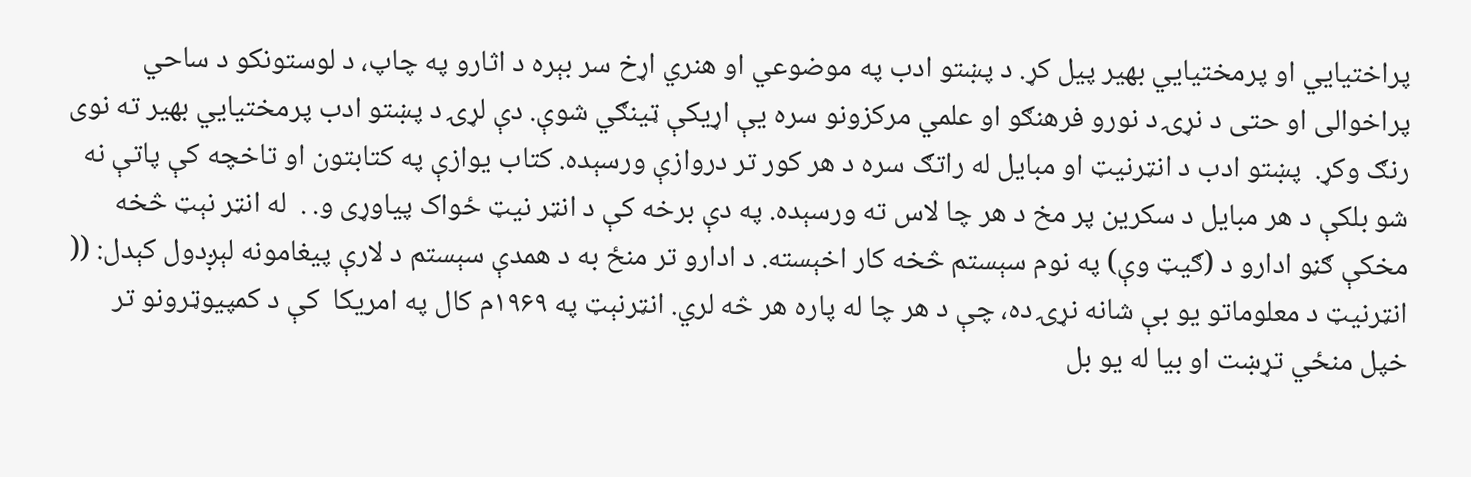پراختیايي او پرمختیايي بهیر پیل کړ. د پښتو ادب په موضوعي او هنري اړخ سر بېره د اثارو په چاپ، د لوستونکو د ساحي پراخوالی او حتی د نړۍ د نورو فرهنګو او علمي مرکزونو سره یې اړیکې ټینګي شوې. دې لړۍ د پښتو ادب پرمختیايي بهیر ته نوی رنګ وکړ.  پښتو ادب د انټرنیټ او مبایل له راتګ سره د هر کور تر دروازې ورسېده. کتاب یوازې په کتابتون او تاخچه کې پاتې نه شو بلکې د هر مبایل د سکرین پر مخ د هر چا لاس ته ورسېده. په دې برخه کې د انټر نیټ ځواک پیاوړی و. .  له انټر نېټ څخه مخکې ګڼو ادارو د (ګیټ وې) په نوم سېستم څخه کار اخېسته. د ادارو تر منځ به د همدې سېستم د لارې پیغامونه لېږدول کېدل: (( انټرنیټ د معلوماتو یو بې شانه نړۍ ده، چې د هر چا له پاره هر څه لري. انټرنېټ په ۱۹۶۹م کال په امریکا  کې د کمپیوټرونو تر خپل منځي تړښت او بیا له یو بل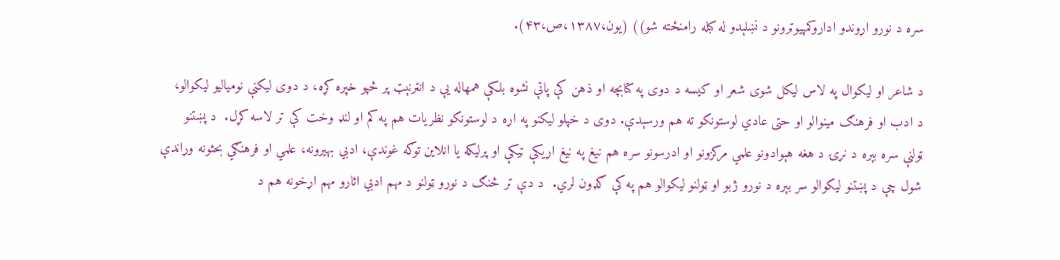سره د نورو اړوندو اداروکمپیوټرونو د نښلېدو له کبله رامنځته شو)) (یون،۱۳۸۷،ص،۴۳).

د شاعر او لیکوال په لاس لیکل شوی شعر او کیسه د دوی په کتابچه او ذهن کې پاتې نشوه بلکې همهاله یې د انټرنېټ پر څپو خپره کړه، د دوی لیکنې نومیالیو لیکوالو، د ادب او فرهنګ مینوالو او حتی عادي لوستونکو ته هم ورسېدې. دوی د خپلو لیکنو په اړه د لوستونکو نظریات هم په کم او لنډ وخت کې تر لاسه کړل.  د پښتنو ټولنې سره بېره د نړۍ د هغه هېوادونو علمي مرکزونو او ادرسونو سره هم نیغ په نیغ اړیکې ټیکې او پرلیکه یا انلاین توګه غوندې، ادبي بهیرونه، علمي او فرهنګي بحثونه وړاندې شول چې د پښتنو لیکوالو سر بېره د نورو ژبو او ټولنو لیکوالو هم په کې ګډون لري.  د دې تر څنګ د نورو ټولنو د مهم ادبي اثارو مهم اړخونه هم د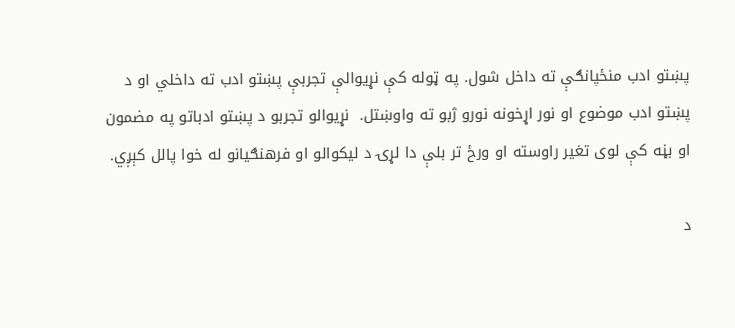پښتو ادب منځپانګې ته داخل شول. په ټوله کې نړیوالې تجربې پښتو ادب ته داخلي او د پښتو ادب موضوع او نور اړخونه نورو ژبو ته واوښتل.  نړیوالو تجربو د پښتو ادباتو په مضمون او بڼه کې لوی تغیر راوسته او ورځ تر بلې دا لړۍ د لیکوالو او فرهنګیانو له خوا پالل کېږي.

د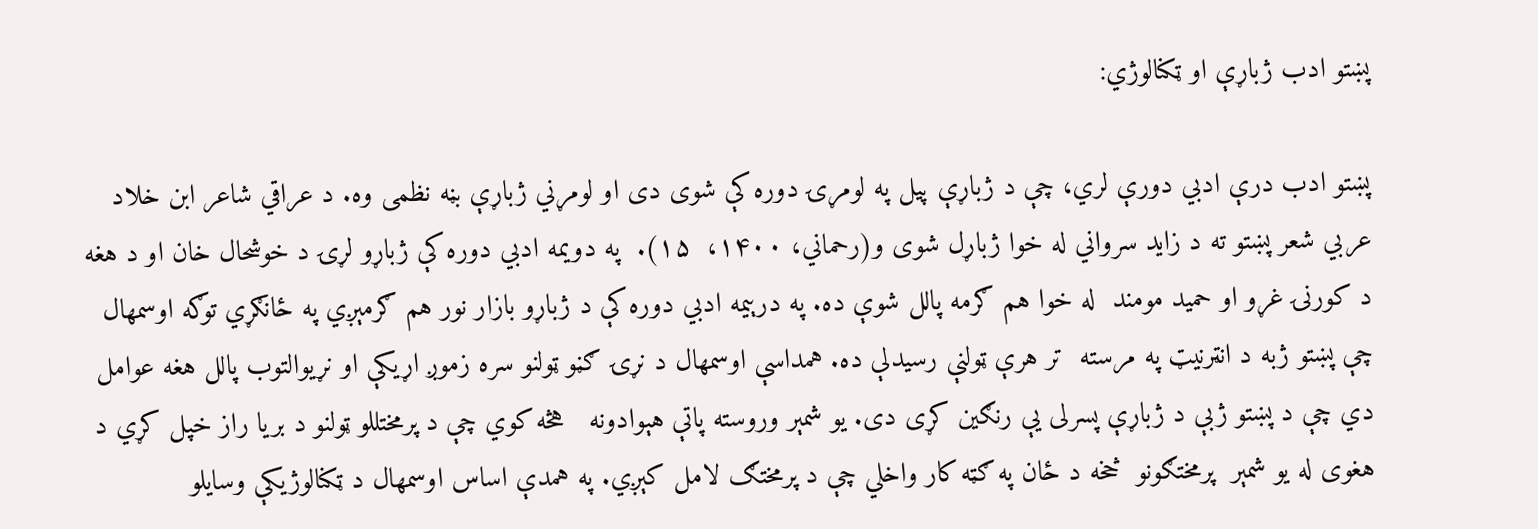پښتو ادب ژباړې او ټکنالوژي:

پښتو ادب درې ادبي دورې لري، چې د ژباړې پیل په لومړۍ دوره کې شوی دی او لومړني ژباړې بڼه نظمی وه. د عراقي شاعر ابن خلاد عربي شعر پښتو ته د زاید سرواني له خوا ژباړل شوی و(رحماني، ۱۴۰۰،  ۱۵).  په دویمه ادبي دوره کې ژباړو لړۍ د خوشحال خان او د هغه د کورنۍ غړو او حمید مومند  له خوا هم ګرمه پالل شوې ده. په درېیمه ادبي دوره کې د ژباړو بازار نور هم ګرمېږي په ځانګړي توګه اوسمهال چې پښتو ژبه د انټرنیټ په مرسته  تر هرې ټولنې رسیدلې ده. همداسې اوسمهال د نړۍ ګڼو ټولنو سره زموږ اړیکې او نړیوالتوب پالل هغه عوامل دي چې د پښتو ژبې د ژباړې پسرلی یې رنګین کړی دی. یو شمېر وروسته پاتې هېوادونه   هڅه کوي چې د پرمختللو ټولنو د بریا راز خپل کړي د هغوی له یو شمېر  پرمختګونو  څخه د ځان په ګټه کار واخلي چې د پرمختګ لامل کېږي. په همدې اساس اوسمهال د ټکنال‍وژیکې وسایلو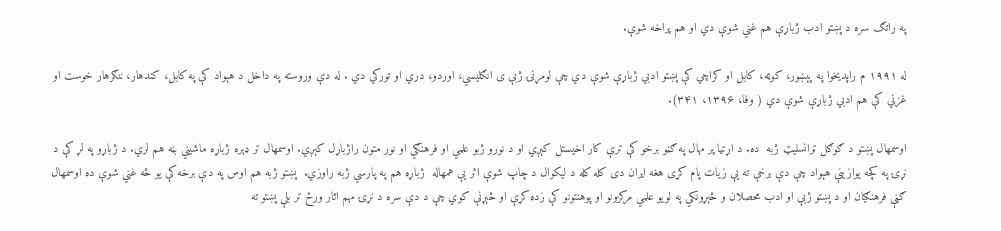په راتګ سره د پښتو ادب ژباړې هم غني شوې دي او هم پراخه شوې.

له ۱۹۹۱ م راپدیخوا په پېښور، کوټه، کابل او کراچي کې پښتو ادبي ژباړې شوې دي چې لومړنۍ ژبې ی انګلیسي، اوردو، دري او تورکي دي . له دې وروسته په داخل د هېواد کې په کابل، کندهار، ننګرهار خوست او غزني کې هم ادبي ژباړې شوې دي ( وفا، ۱۳۹۶، ۳۴۱).

اوسمهال پښتو د ګوګل ټرانسلیټ ژبه  ده. د اړتیا پر مهال په ګڼو برخو کې ترې کار اخیستل کېږي او د نورو ژبو علمي او فرهنګي او نور متون راژباړل کېږي. اوسمهال تر ډېره ژباړه ماشیني بڼه هم لري. د ژباړو په لړ کې د نړۍ په کچه یوازینې هېواد چې دې برخې ته یې زیات پام کړی هغه ایران دی کله کله د لیکوال د چاپ شوې اثر یې همهاله  ژباړه هم په پارسي ژبه راوزي.  پښتو ژبه هم اوس په دې برخه کې یو څه غني شوې ده اوسمهال ګڼې فرهنګيان او د پښتو ژبې او ادب محصلان و څېړونکي په لویو علمي مرکزونو او پوهنتونو کې زده کړې او څېړنې کوي چې د دې سره د نړۍ مهم اثار ورځ تر بلې پښتو ته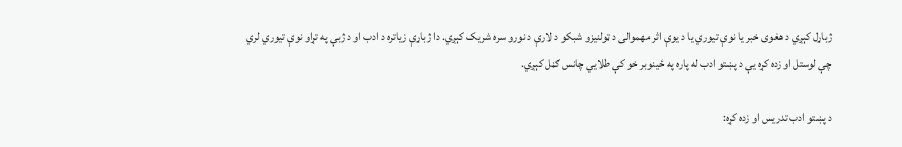ژباړل کېږي د هغوی خبر یا نوې تیوري یا د یوې اثر مهموالی د ټولنیزو شبکو د لارې د نورو سره شریک کېږي. دا ژباړې زیاتره د ادب او د ژبې په تړاو نوې تیوري لري چې لوستل او زده کړه یې د پښتو ادب له پاره په ځینوبر خو کې طلايي چانس ګڼل کېږي.

د پښتو ادب تدریس او زده کړه: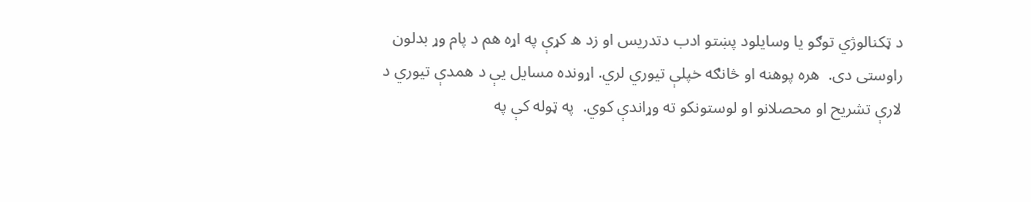د ټکنالوژي توګو یا وسایلود پښتو ادب دتدریس او زد ه کړې په اړه هم د پام وړ بدلون راوستی دی.  هره پوهنه او څانګه خپلې تیوري لري. اړونده مسایل یې د همدې تیوري د لارې تشریح او محصلانو او لوستونکو ته وړاندې کوي.  په ټوله کې په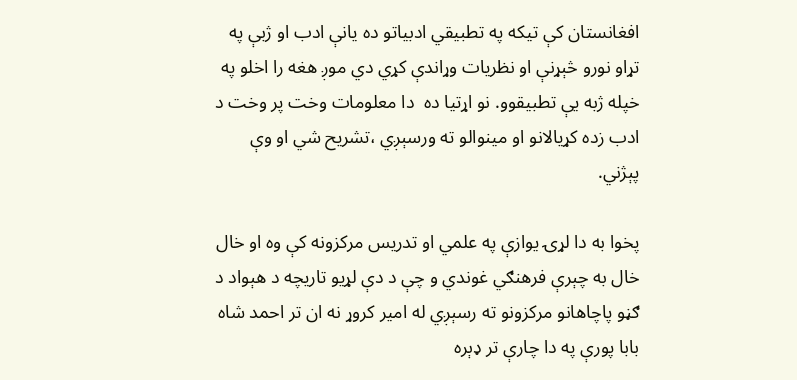افغانستان کې تیکه په تطبیقي ادبیاتو ده یانې ادب او ژبې په تړاو نورو څېړنې او نظریات وړاندې کړي دي موږ هغه را اخلو په خپله ژبه یې تطبیقوو. نو اړتیا ده  دا معلومات وخت پر وخت د ادب زده کړیالانو او مینوالو ته ورسېږي ،تشریح شي او وې پېژني.

پخوا به دا لړۍ یوازې په علمي او تدریس مرکزونه کې وه او خال خال به چېرې فرهنګي غوندي و چې د دې لړیو تاریچه د هېواد د ګڼو پاچاهانو مرکزونو ته رسېږي له امیر کروړ نه ان تر احمد شاه بابا پورې په دا چارې تر ډېره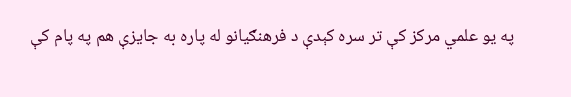په یو علمي مرکز کې تر سره کېدې د فرهنګیانو له پاره به جایزې هم په پام کې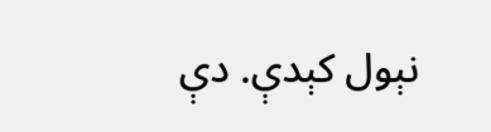نېول کېدې. دې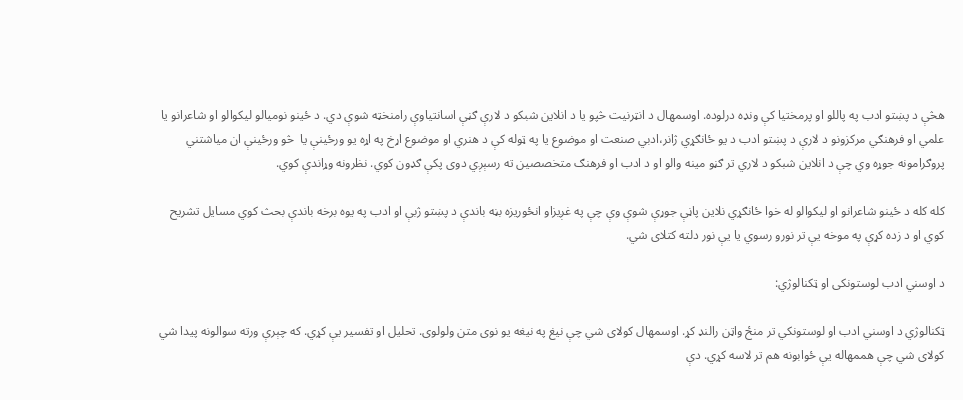هڅې د پښتو ادب په پاللو او پرمختیا کې ونډه درلوده. اوسمهال د انټرنيت څپو یا د انلاین شبکو د لارې ګڼې اسانتیاوې رامنخټه شوې دي. د ځینو نومیالو لیکوالو او شاعرانو یا علمي او فرهنګي مرکزونو د لارې د پښتو ادب د یو ځانګړي ژانر،ادبي صنعت او موضوع یا په ټوله کې د هنري او موضوع اړخ په اړه یو ورځینې یا  څو ورځینې ان میاشتني پروګرامونه جوړه وي چې د انلاین شبکو د لاري تر ګڼو مینه والو او د ادب او فرهنګ متخصصین ته رسېږي دوی پکې ګډون کوي. نظرونه وړاندې کوي.

کله کله د ځینو شاعرانو او لیکوالو له خوا ځانګړي نلاین پاڼې جوړې شوې وې چې په غږيزاو انځوریزه بڼه باندې د پښتو ژبې او ادب په یوه برخه باندې بحث کوي مسایل تشریح کوي او د زده کړې په موخه یې تر نورو رسوي یا یې نور دلته کتلای شي.

د اوسني ادب لوستونکی او ټکنالوژي:

ټکنالوژي د اوسني ادب او لوستونکي تر منځ واټن رالنډ کړ. اوسمهال کولای شي چې نیغ په نیغه یو نوی متن ولولوی. تحلیل او تفسیر یې کړي. که چېرې ورته سوالونه پیدا شي کولای شي چې هممهاله یې ځوابونه هم تر لاسه کړي. دې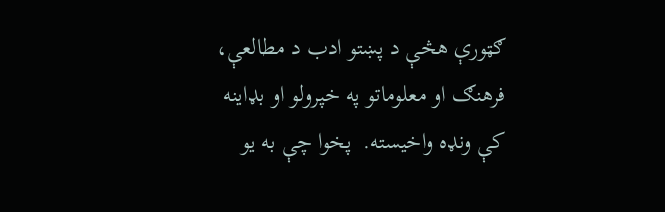ګټورې هڅې د پښتو ادب د مطالعې، فرهنګ او معلوماتو په خپرولو او بډاینه کې ونډه واخیسته.  پخوا چې به یو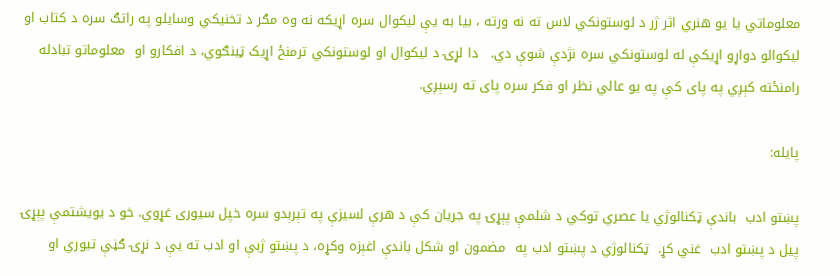معلوماتي یا یو هنري اثر ژر د لوستونکي لاس ته نه ورته ، بیا به یې لیکوال سره اړیکه نه وه مګر د تخنیکي وسایلو په راتګ سره د کتاب او لیکوالو دواړو اړیکې له لوستونکي سره نژدې شوې دي.   دا لړۍ د لیکوال او لوستونکي ترمنځ اړیک ټینګوي، د افکارو او  معلوماتو تبادله رامنځته کېږي په پای کې په یو عالي نظر او فکر سره پای ته رسېږي.

پایله:

پښتو ادب  باندې ټکنالوژي یا عصري توکي د شلمې پېړۍ په جریان کې د هرې لسیزې په تېرېدو سره خپل سیوری غړوي. خو د یویشتمې پېړۍ پیل د پښتو ادب  غني کړ.  ټکنالوژي د پښتو ادب په  مضمون او شکل باندې اغېزه وکړه، د پښتو ژبې او ادب ته یې د نړۍ ګڼې تیوري او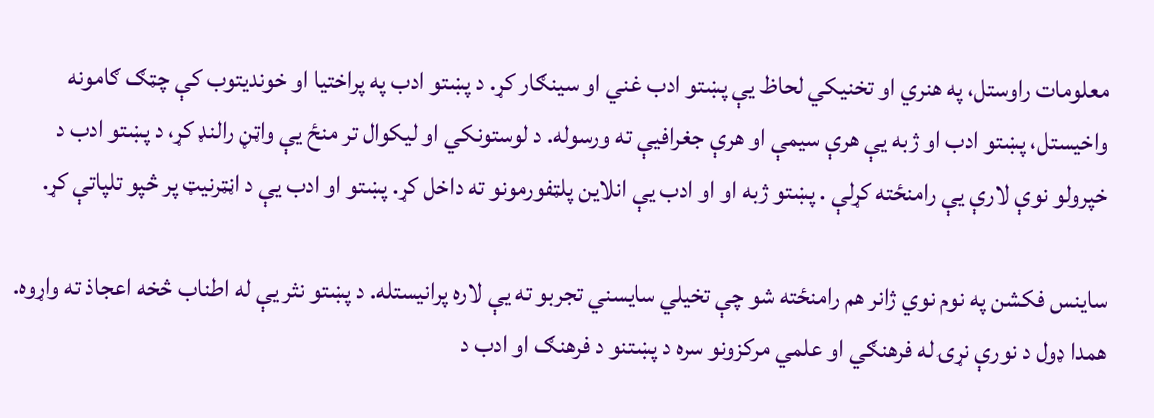معلومات راوستل، په هنري او تخنیکي لحاظ یې پښتو ادب غني او سینګار کړ. د پښتو ادب په پراختیا او خوندیتوب کې چټګ ګامونه واخیستل، پښتو ادب او ژبه یې هرې سیمې او هرې جغرافیې ته ورسوله. د لوستونکي او لیکوال تر منځ یې واټڼ رالنډ کړ، د پښتو ادب د خپرولو نوې لارې یې رامنځته کړلې . پښتو ژبه او او ادب یې انلاین پلټفورمونو ته داخل کړ. پښتو او ادب یې د اڼټرنیټ پر څپو تلپاتې کړ.

ساینس فکشن په نوم نوي ژانر هم رامنځته شو چې تخیلي سایسني تجربو ته یې لاره پرانیستله. د پښتو نثر یې له اطناب څخه اعجاذ ته واړوه. همدا ډول د نورې نړۍ له فرهنګي او علمي مرکزونو سره د پښتنو د فرهنګ او ادب د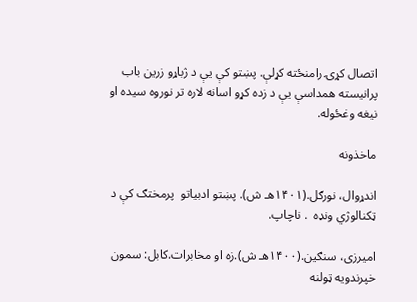اتصال کړۍ رامنځته کړلې. پښتو کې یې د ژباړو زرین باب پرانیسته همداسې یې د زده کړو اسانه لاره تر نوروه سیده او نیغه وغځوله.

ماخذونه

اندړوال، نورګل.(۱۴۰۱هـ ش). پښتو ادبیاتو  پرمختګ کې د ټکنالوژي ونډه  . ناچاپ.

امیرزی، سنګین.(۱۴۰۰هـ ش).زه او مخابرات.کابل: سمون خپرندویه ټولنه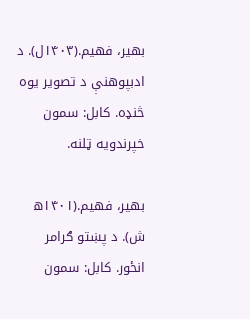بهیر، فهیم.(۱۴۰۳ل). د ادبپوهنې د تصویر یوه څنډه. کابل: سمون خپرندویه ټلنه.

بهیر، فهیم.(۱۴۰۱ه ش). د پښتو ګرامر انځور. کابل: سمون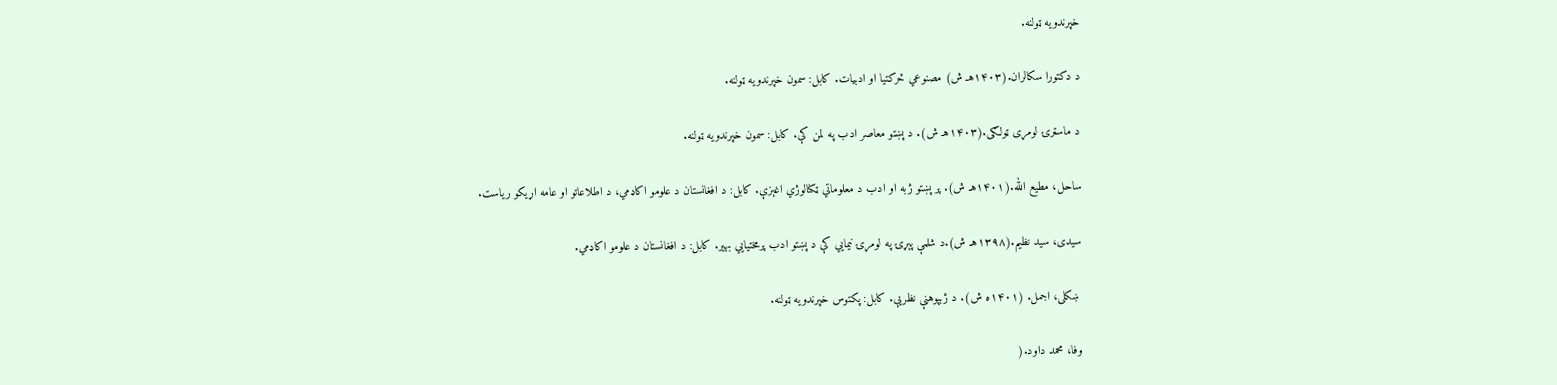خپرندویه ټولنه.

د دکتورا سکالران.(۱۴۰۳هـ ش) مصنوعي ځرکتیا او ادبیات. کابل: سمون خپرندویه ټولنه.

د ماسټرۍ لومړی ټولګی.(۱۴۰۳هـ ش). د پښتو معاصر ادب په لمن کې. کابل: سمون خپرندویه ټولنه.

ساحل، مطیع الله.(۱۴۰۱هـ ش). پر پښتو ژبه او ادب د معلوماتي ټکنالوژي اغېزې. کابل: د افغانستان د علومو اکاډمي، د اطلاعاتو او عامه اړیکو ریاست.

سیدی، سید نظیم.(۱۳۹۸هـ ش).د شلمې پېړۍ په لومړۍ نیمايي کې د پښتو ادب پرمختیايي بهیر. کابل: د افغانستان د علومو اکاډمي.

 ښکلی، اجمل. (۱۴۰۱ه ش). د ژبپوهنې نظریې. کابل: پکتوس خپرندویه ټولنه.

وفا، محمد داود.(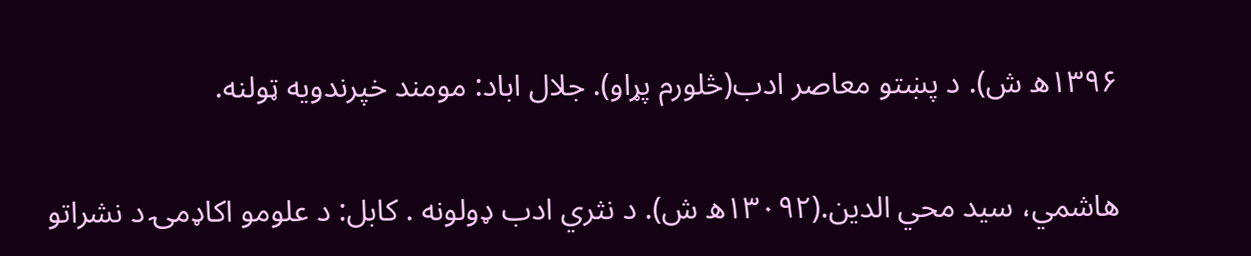۱۳۹۶ه ش). د پښتو معاصر ادب(څلورم پړاو). جلال اباد: مومند خپرندویه ټولنه.

هاشمي، سید محي الدین.(۱۳۰۹۲ه ش). د نثري ادب ډولونه . کابل: د علومو اکاډمۍ د نشراتو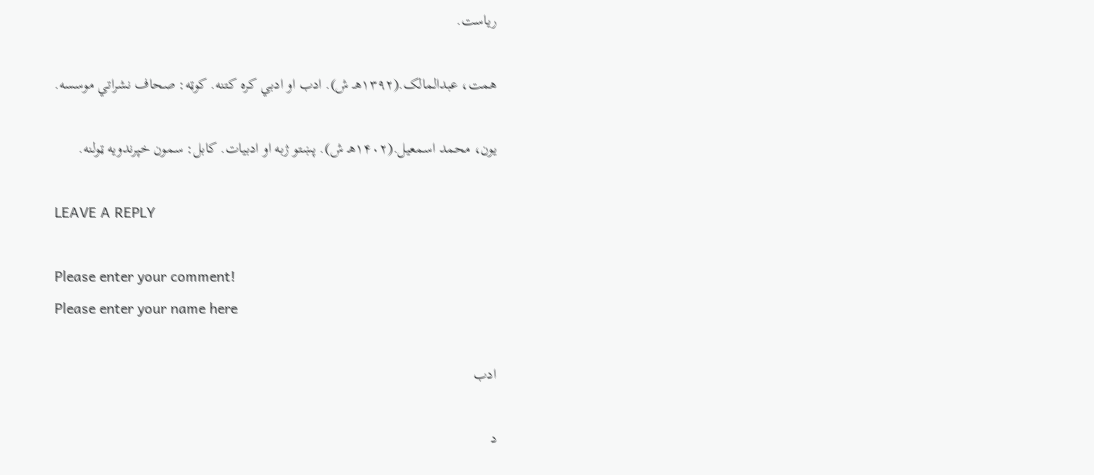ریاست.

همت، عبدالمالک.(۱۳۹۲هـ ش). ادب او ادبي کره کتنه. کوټه: صحاف نشراتي موسسه.

یون، محمد اسمعیل.(۱۴۰۲هـ ش). پښتو ژبه او ادبیات. کابل: سمون خپرندویه ټولنه.

LEAVE A REPLY

Please enter your comment!
Please enter your name here

ادب

د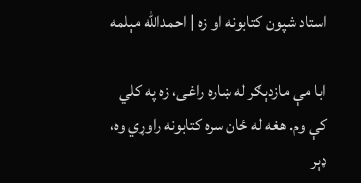استاد شپون کتابونه او زه | احمدالله مېلمه

ابا مې مازدېګر له ښاره راغی، زه په کلي کې وم. هغه له ځان سره کتابونه راوړي وه، ډېر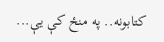کتابونه.. په منځ کې یې...